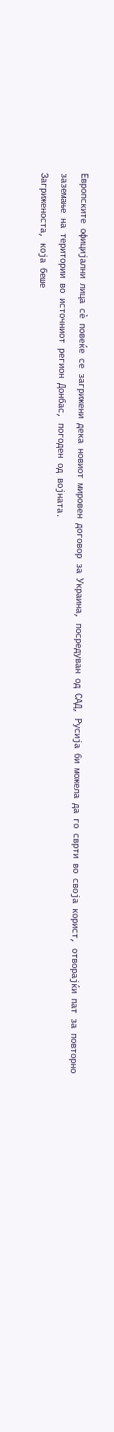Европските официјални лица сè повеќе се загрижени дека новиот мировен договор за Украина, посредуван од САД, Русија би можела да го сврти во своја корист, отворајќи пат за повторно заземање на територии во источниот регион Донбас, погоден од војната.
Загриженоста, која беше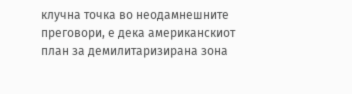клучна точка во неодамнешните преговори, е дека американскиот план за демилитаризирана зона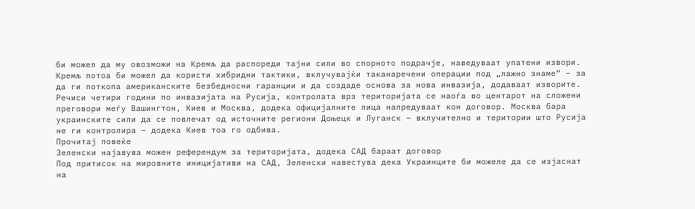би можел да му овозможи на Кремљ да распореди тајни сили во спорното подрачје, наведуваат упатени извори. Кремљ потоа би можел да користи хибридни тактики, вклучувајќи таканаречени операции под „лажно знаме“ – за да ги поткопа американските безбедносни гаранции и да создаде основа за нова инвазија, додаваат изворите.
Речиси четири години по инвазијата на Русија, контролата врз територијата се наоѓа во центарот на сложени преговори меѓу Вашингтон, Киев и Москва, додека официјалните лица напредуваат кон договор. Москва бара украинските сили да се повлечат од источните региони Доњецк и Луганск – вклучително и територии што Русија не ги контролира – додека Киев тоа го одбива.
Прочитај повеќе
Зеленски најавува можен референдум за територијата, додека САД бараат договор
Под притисок на мировните иницијативи на САД, Зеленски навестува дека Украинците би можеле да се изјаснат на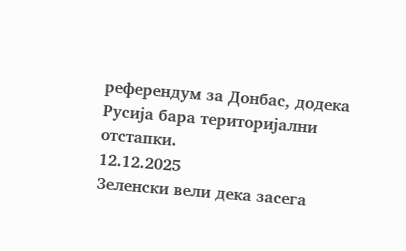референдум за Донбас, додека Русија бара територијални отстапки.
12.12.2025
Зеленски вели дека засега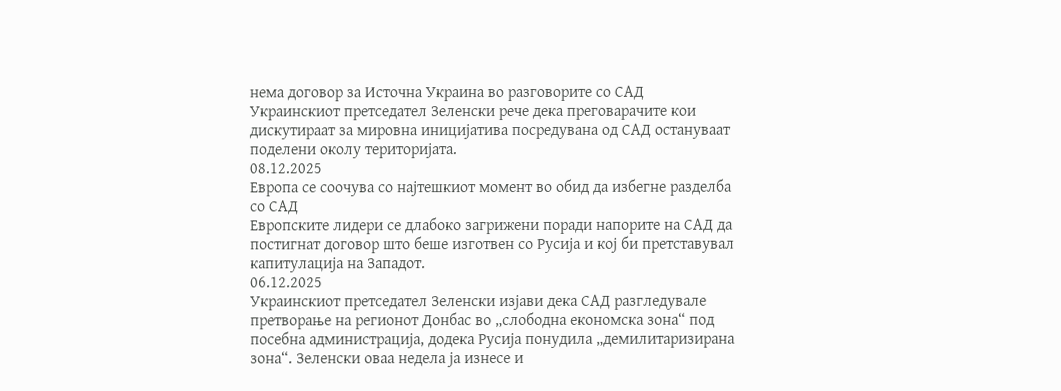нема договор за Источна Украина во разговорите со САД
Украинскиот претседател Зеленски рече дека преговарачите кои дискутираат за мировна иницијатива посредувана од САД остануваат поделени околу територијата.
08.12.2025
Европа се соочува со најтешкиот момент во обид да избегне разделба со САД
Европските лидери се длабоко загрижени поради напорите на САД да постигнат договор што беше изготвен со Русија и кој би претставувал капитулација на Западот.
06.12.2025
Украинскиот претседател Зеленски изјави дека САД разгледувале претворање на регионот Донбас во „слободна економска зона“ под посебна администрација, додека Русија понудила „демилитаризирана зона“. Зеленски оваа недела ја изнесе и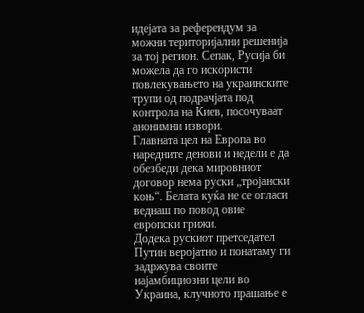идејата за референдум за можни територијални решенија за тој регион. Сепак, Русија би можела да го искористи повлекувањето на украинските трупи од подрачјата под контрола на Киев, посочуваат анонимни извори.
Главната цел на Европа во наредните денови и недели е да обезбеди дека мировниот договор нема руски „тројански коњ“. Белата куќа не се огласи веднаш по повод овие европски грижи.
Додека рускиот претседател Путин веројатно и понатаму ги задржува своите најамбициозни цели во Украина, клучното прашање е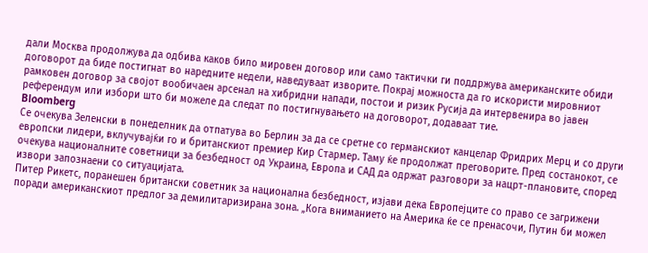дали Москва продолжува да одбива каков било мировен договор или само тактички ги поддржува американските обиди договорот да биде постигнат во наредните недели, наведуваат изворите. Покрај можноста да го искористи мировниот рамковен договор за својот вообичаен арсенал на хибридни напади, постои и ризик Русија да интервенира во јавен референдум или избори што би можеле да следат по постигнувањето на договорот, додаваат тие.
Bloomberg
Се очекува Зеленски в понеделник да отпатува во Берлин за да се сретне со германскиот канцелар Фридрих Мерц и со други европски лидери, вклучувајќи го и британскиот премиер Кир Стармер. Таму ќе продолжат преговорите. Пред состанокот, се очекува националните советници за безбедност од Украина, Европа и САД да одржат разговори за нацрт-плановите, според извори запознаени со ситуацијата.
Питер Рикетс, поранешен британски советник за национална безбедност, изјави дека Европејците со право се загрижени поради американскиот предлог за демилитаризирана зона. „Кога вниманието на Америка ќе се пренасочи, Путин би можел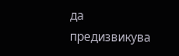да предизвикува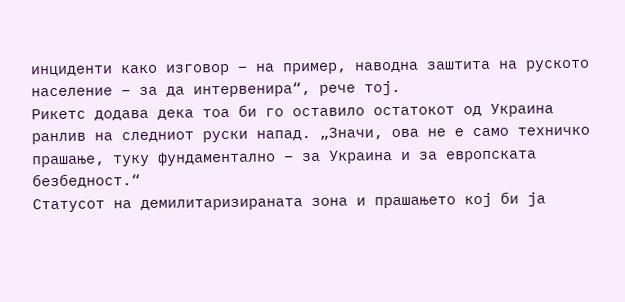инциденти како изговор – на пример, наводна заштита на руското население – за да интервенира“, рече тој.
Рикетс додава дека тоа би го оставило остатокот од Украина ранлив на следниот руски напад. „Значи, ова не е само техничко прашање, туку фундаментално – за Украина и за европската безбедност.“
Статусот на демилитаризираната зона и прашањето кој би ја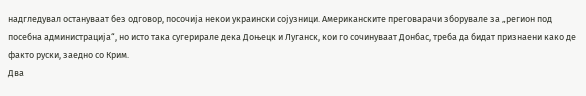надгледувал остануваат без одговор, посочија некои украински сојузници. Американските преговарачи зборувале за „регион под посебна администрација“, но исто така сугерирале дека Доњецк и Луганск, кои го сочинуваат Донбас, треба да бидат признаени како де факто руски, заедно со Крим.
Два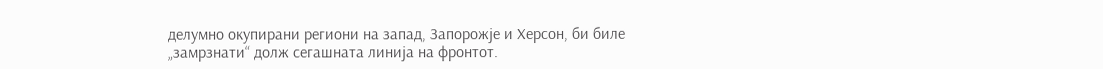делумно окупирани региони на запад, Запорожје и Херсон, би биле „замрзнати“ долж сегашната линија на фронтот.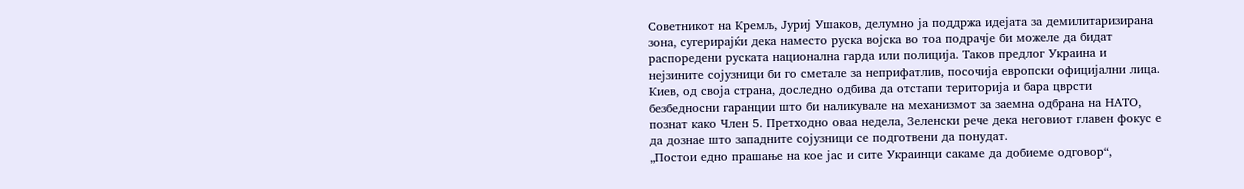Советникот на Кремљ, Јуриј Ушаков, делумно ја поддржа идејата за демилитаризирана зона, сугерирајќи дека наместо руска војска во тоа подрачје би можеле да бидат распоредени руската национална гарда или полиција. Таков предлог Украина и нејзините сојузници би го сметале за неприфатлив, посочија европски официјални лица.
Киев, од своја страна, доследно одбива да отстапи територија и бара цврсти безбедносни гаранции што би наликувале на механизмот за заемна одбрана на НАТО, познат како Член 5. Претходно оваа недела, Зеленски рече дека неговиот главен фокус е да дознае што западните сојузници се подготвени да понудат.
„Постои едно прашање на кое јас и сите Украинци сакаме да добиеме одговор“,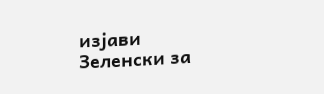изјави Зеленски за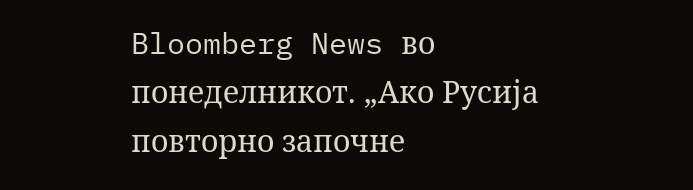Bloomberg News во понеделникот. „Ако Русија повторно започне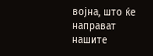војна, што ќе направат нашите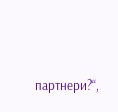партнери?“,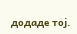додаде тој.